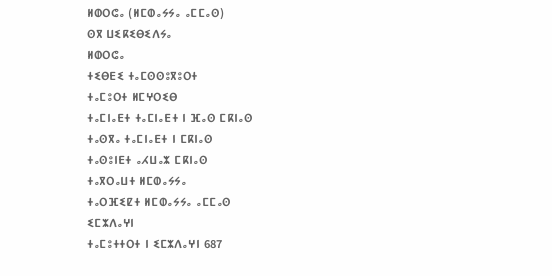ⵍⵀⵔⵛⴰ (ⵍⵎⵀⴰⵢⵢⴰ ⴰⵎⵎⴰⵙ)
ⵙⴳ ⵡⵉⴽⵉⴱⵉⴷⵢⴰ
ⵍⵀⵔⵛⴰ
ⵜⵉⴱⴹⵉ ⵜⴰⵎⵙⵙⵓⴳⵓⵔⵜ
ⵜⴰⵎⵓⵔⵜ ⵍⵎⵖⵔⵉⴱ
ⵜⴰⵎⵏⴰⴹⵜ ⵜⴰⵎⵏⴰⴹⵜ ⵏ ⴼⴰⵙ ⵎⴽⵏⴰⵙ
ⵜⴰⵙⴳⴰ ⵜⴰⵎⵏⴰⴹⵜ ⵏ ⵎⴽⵏⴰⵙ
ⵜⴰⵙⵓⵏⴹⵜ ⴰⵃⵡⴰⵣ ⵎⴽⵏⴰⵙ
ⵜⴰⴳⵔⴰⵡⵜ ⵍⵎⵀⴰⵢⵢⴰ
ⵜⴰⵔⴼⵉⵇⵜ ⵍⵎⵀⴰⵢⵢⴰ ⴰⵎⵎⴰⵙ
ⵉⵎⵣⴷⴰⵖⵏ
ⵜⴰⵎⵓⵜⵜⵔⵜ ⵏ ⵉⵎⵣⴷⴰⵖⵏ 687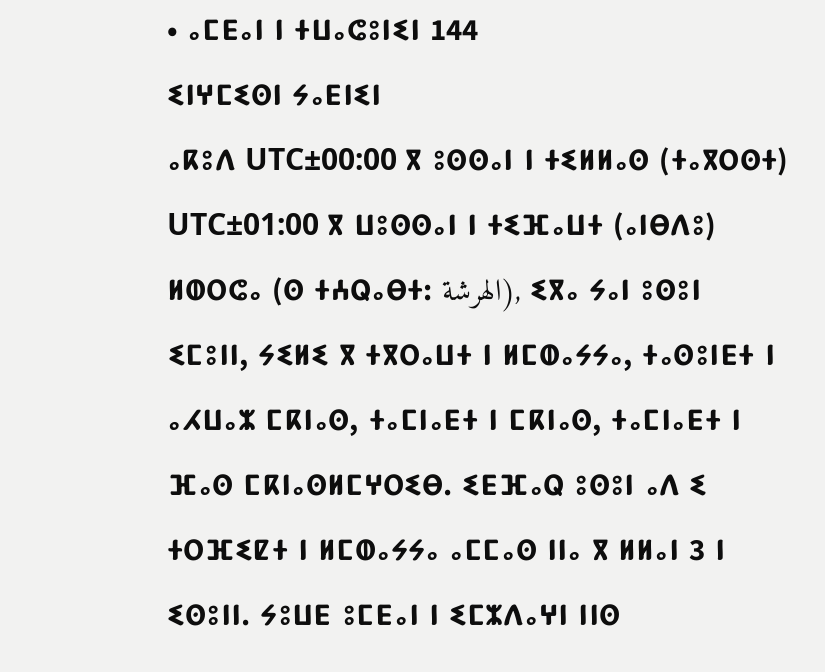• ⴰⵎⴹⴰⵏ ⵏ ⵜⵡⴰⵛⵓⵏⵉⵏ 144
ⵉⵏⵖⵎⵉⵙⵏ ⵢⴰⴹⵏⵉⵏ
ⴰⴽⵓⴷ UTC±00:00 ⴳ ⵓⵙⵙⴰⵏ ⵏ ⵜⵉⵍⵍⴰⵙ (ⵜⴰⴳⵔⵙⵜ)
UTC±01:00 ⴳ ⵡⵓⵙⵙⴰⵏ ⵏ ⵜⵉⴼⴰⵡⵜ (ⴰⵏⴱⴷⵓ)
ⵍⵀⵔⵛⴰ (ⵙ ⵜⵄⵕⴰⴱⵜ: الهرشة), ⵉⴳⴰ ⵢⴰⵏ ⵓⵙⵓⵏ ⵉⵎⵓⵏⵏ, ⵢⵉⵍⵉ ⴳ ⵜⴳⵔⴰⵡⵜ ⵏ ⵍⵎⵀⴰⵢⵢⴰ, ⵜⴰⵙⵓⵏⴹⵜ ⵏ ⴰⵃⵡⴰⵣ ⵎⴽⵏⴰⵙ, ⵜⴰⵎⵏⴰⴹⵜ ⵏ ⵎⴽⵏⴰⵙ, ⵜⴰⵎⵏⴰⴹⵜ ⵏ ⴼⴰⵙ ⵎⴽⵏⴰⵙⵍⵎⵖⵔⵉⴱ. ⵉⴹⴼⴰⵕ ⵓⵙⵓⵏ ⴰⴷ ⵉ ⵜⵔⴼⵉⵇⵜ ⵏ ⵍⵎⵀⴰⵢⵢⴰ ⴰⵎⵎⴰⵙ ⵏⵏⴰ ⴳ ⵍⵍⴰⵏ 3 ⵏ ⵉⵙⵓⵏⵏ. ⵢⵓⵡⴹ ⵓⵎⴹⴰⵏ ⵏ ⵉⵎⵣⴷⴰⵖⵏ ⵏⵏⵙ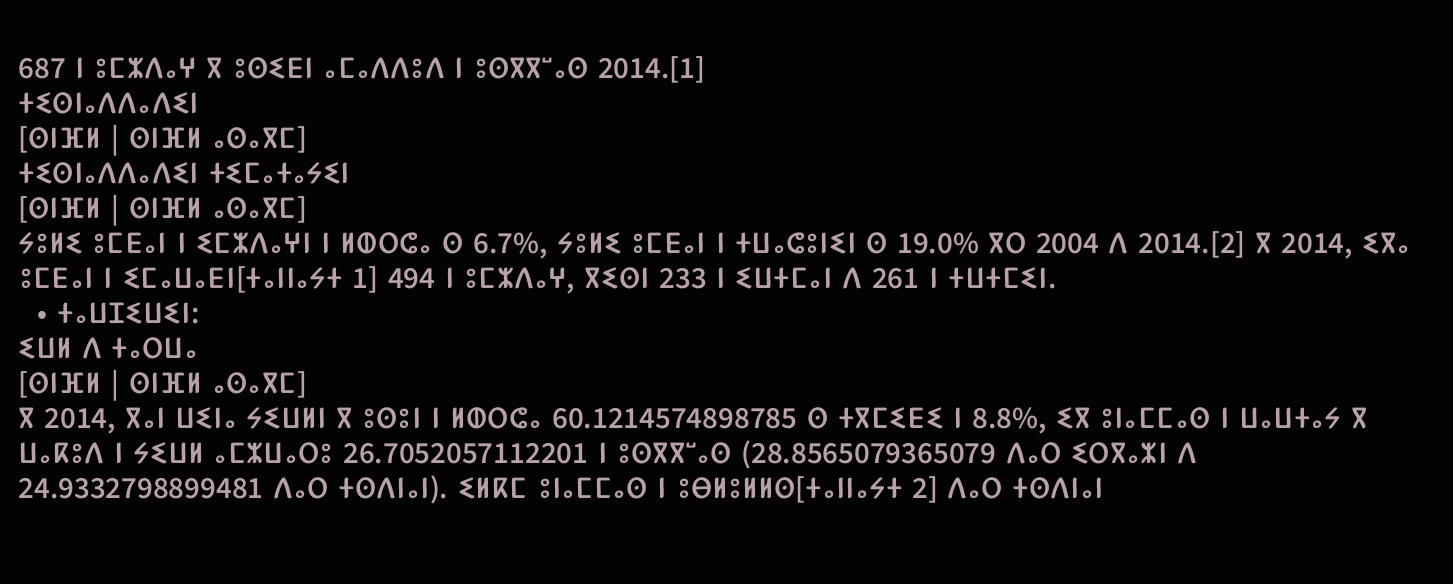687 ⵏ ⵓⵎⵣⴷⴰⵖ ⴳ ⵓⵙⵉⴹⵏ ⴰⵎⴰⴷⴷⵓⴷ ⵏ ⵓⵙⴳⴳⵯⴰⵙ 2014.[1]
ⵜⵉⵙⵏⴰⴷⴷⴰⴷⵉⵏ
[ⵙⵏⴼⵍ | ⵙⵏⴼⵍ ⴰⵙⴰⴳⵎ]
ⵜⵉⵙⵏⴰⴷⴷⴰⴷⵉⵏ ⵜⵉⵎⴰⵜⴰⵢⵉⵏ
[ⵙⵏⴼⵍ | ⵙⵏⴼⵍ ⴰⵙⴰⴳⵎ]
ⵢⵓⵍⵉ ⵓⵎⴹⴰⵏ ⵏ ⵉⵎⵣⴷⴰⵖⵏ ⵏ ⵍⵀⵔⵛⴰ ⵙ 6.7%, ⵢⵓⵍⵉ ⵓⵎⴹⴰⵏ ⵏ ⵜⵡⴰⵛⵓⵏⵉⵏ ⵙ 19.0% ⴳⵔ 2004 ⴷ 2014.[2] ⴳ 2014, ⵉⴳⴰ ⵓⵎⴹⴰⵏ ⵏ ⵉⵎⴰⵡⴰⴹⵏ[ⵜⴰⵏⵏⴰⵢⵜ 1] 494 ⵏ ⵓⵎⵣⴷⴰⵖ, ⴳⵉⵙⵏ 233 ⵏ ⵉⵡⵜⵎⴰⵏ ⴷ 261 ⵏ ⵜⵡⵜⵎⵉⵏ.
  • ⵜⴰⵡⵊⵉⵡⵉⵏ:
ⵉⵡⵍ ⴷ ⵜⴰⵔⵡⴰ
[ⵙⵏⴼⵍ | ⵙⵏⴼⵍ ⴰⵙⴰⴳⵎ]
ⴳ 2014, ⴳⴰⵏ ⵡⵉⵏⴰ ⵢⵉⵡⵍⵏ ⴳ ⵓⵙⵓⵏ ⵏ ⵍⵀⵔⵛⴰ 60.1214574898785 ⵙ ⵜⴳⵎⵉⴹⵉ ⵏ 8.8%, ⵉⴳ ⵓⵏⴰⵎⵎⴰⵙ ⵏ ⵡⴰⵡⵜⴰⵢ ⴳ ⵡⴰⴽⵓⴷ ⵏ ⵢⵉⵡⵍ ⴰⵎⵣⵡⴰⵔⵓ 26.7052057112201 ⵏ ⵓⵙⴳⴳⵯⴰⵙ (28.8565079365079 ⴷⴰⵔ ⵉⵔⴳⴰⵣⵏ ⴷ 24.9332798899481 ⴷⴰⵔ ⵜⵙⴷⵏⴰⵏ). ⵉⵍⴽⵎ ⵓⵏⴰⵎⵎⴰⵙ ⵏ ⵓⴱⵍⵓⵍⵍⵙ[ⵜⴰⵏⵏⴰⵢⵜ 2] ⴷⴰⵔ ⵜⵙⴷⵏⴰⵏ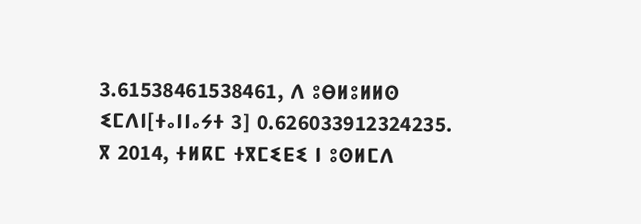3.61538461538461, ⴷ ⵓⴱⵍⵓⵍⵍⵙ ⵉⵎⴷⵏ[ⵜⴰⵏⵏⴰⵢⵜ 3] 0.626033912324235.
ⴳ 2014, ⵜⵍⴽⵎ ⵜⴳⵎⵉⴹⵉ ⵏ ⵓⵙⵍⵎⴷ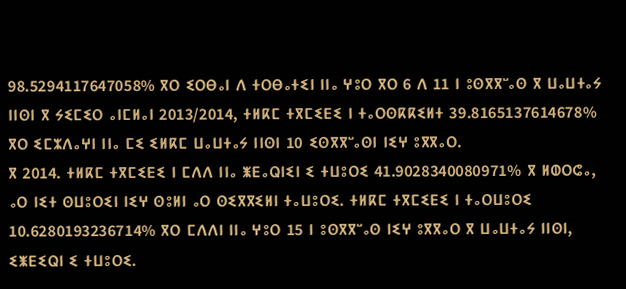98.5294117647058% ⴳⵔ ⵉⵔⴱⴰⵏ ⴷ ⵜⵔⴱⴰⵜⵉⵏ ⵏⵏⴰ ⵖⵓⵔ ⴳⵔ 6 ⴷ 11 ⵏ ⵓⵙⴳⴳⵯⴰⵙ ⴳ ⵡⴰⵡⵜⴰⵢ ⵏⵏⵙⵏ ⴳ ⵢⵉⵎⵉⵔ ⴰⵏⵎⵍⴰⵏ 2013/2014, ⵜⵍⴽⵎ ⵜⴳⵎⵉⴹⵉ ⵏ ⵜⴰⵔⵙⴽⴽⵉⵍⵜ 39.8165137614678% ⴳⵔ ⵉⵎⵣⴷⴰⵖⵏ ⵏⵏⴰ ⵎⵉ ⵉⵍⴽⵎ ⵡⴰⵡⵜⴰⵢ ⵏⵏⵙⵏ 10 ⵉⵙⴳⴳⵯⴰⵙⵏ ⵏⵉⵖ ⵓⴳⴳⴰⵔ.
ⴳ 2014. ⵜⵍⴽⵎ ⵜⴳⵎⵉⴹⵉ ⵏ ⵎⴷⴷ ⵏⵏⴰ ⵥⴹⴰⵕⵏⵉⵏ ⵉ ⵜⵡⵓⵔⵉ 41.9028340080971% ⴳ ⵍⵀⵔⵛⴰ, ⴰⵔ ⵏⵉⵜ ⵙⵡⵓⵔⵉⵏ ⵏⵉⵖ ⵙⵓⵍⵏ ⴰⵔ ⵙⵉⴳⴳⵉⵍⵏ ⵜⴰⵡⵓⵔⵉ. ⵜⵍⴽⵎ ⵜⴳⵎⵉⴹⵉ ⵏ ⵜⴰⵔⵡⵓⵔⵉ 10.6280193236714% ⴳⵔ ⵎⴷⴷⵏ ⵏⵏⴰ ⵖⵓⵔ 15 ⵏ ⵓⵙⴳⴳⵯⴰⵙ ⵏⵉⵖ ⵓⴳⴳⴰⵔ ⴳ ⵡⴰⵡⵜⴰⵢ ⵏⵏⵙⵏ, ⵉⵥⴹⵉⵕⵏ ⵉ ⵜⵡⵓⵔⵉ.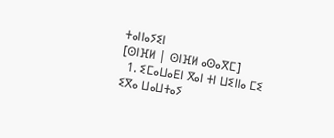ⵜⴰⵏⵏⴰⵢⵉⵏ
[ⵙⵏⴼⵍ | ⵙⵏⴼⵍ ⴰⵙⴰⴳⵎ]
  1. ⵉⵎⴰⵡⴰⴹⵏ ⴳⴰⵏ ⵜⵏ ⵡⵉⵏⵏⴰ ⵎⵉ ⵉⴳⴰ ⵡⴰⵡⵜⴰⵢ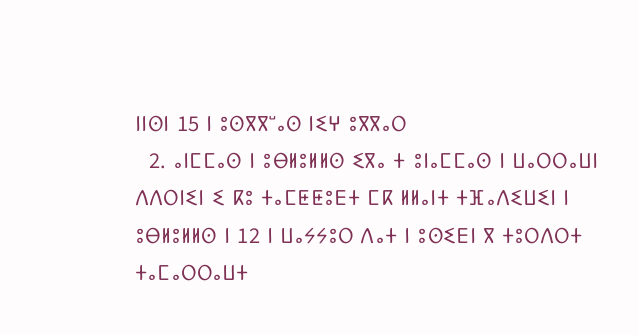ⵏⵏⵙⵏ 15 ⵏ ⵓⵙⴳⴳⵯⴰⵙ ⵏⵉⵖ ⵓⴳⴳⴰⵔ
  2. ⴰⵏⵎⵎⴰⵙ ⵏ ⵓⴱⵍⵓⵍⵍⵙ ⵉⴳⴰ ⵜ ⵓⵏⴰⵎⵎⴰⵙ ⵏ ⵡⴰⵔⵔⴰⵡⵏ ⴷⴷⵔⵏⵉⵏ ⵉ ⴽⵓ ⵜⴰⵎⵟⵟⵓⴹⵜ ⵎⴽ ⵍⵍⴰⵏⵜ ⵜⴼⴰⴷⵉⵡⵉⵏ ⵏ ⵓⴱⵍⵓⵍⵍⵙ ⵏ 12 ⵏ ⵡⴰⵢⵢⵓⵔ ⴷⴰⵜ ⵏ ⵓⵙⵉⴹⵏ ⴳ ⵜⵓⵔⴷⵔⵜ ⵜⴰⵎⴰⵔⵔⴰⵡⵜ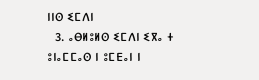ⵏⵏⵙ ⵉⵎⴷⵏ
  3. ⴰⴱⵍⵓⵍⵙ ⵉⵎⴷⵏ ⵉⴳⴰ ⵜ ⵓⵏⴰⵎⵎⴰⵙ ⵏ ⵓⵎⴹⴰⵏ ⵏ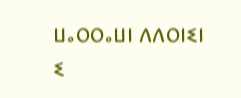ⵡⴰⵔⵔⴰⵡⵏ ⴷⴷⵔⵏⵉⵏ ⵉ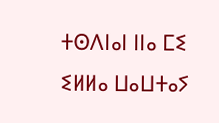ⵜⵙⴷⵏⴰⵏ ⵏⵏⴰ ⵎⵉ ⵉⵍⵍⴰ ⵡⴰⵡⵜⴰⵢ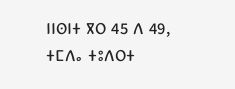ⵏⵏⵙⵏⵜ ⴳⵔ 45 ⴷ 49, ⵜⵎⴷⴰ ⵜⵓⴷⵔⵜ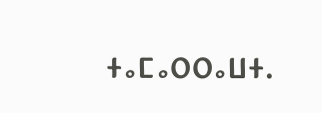ⵜⴰⵎⴰⵔⵔⴰⵡⵜ.